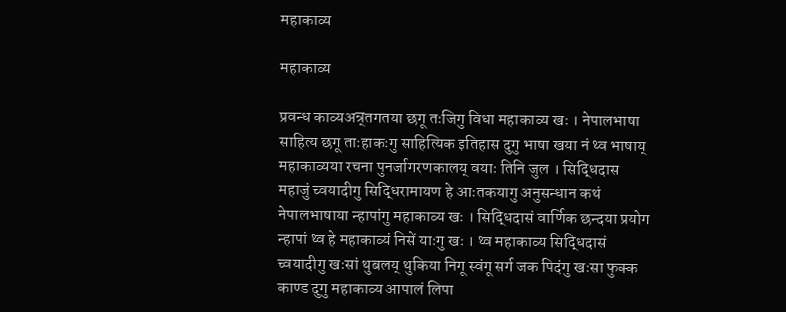महाकाव्य

महाकाव्य

प्रवन्ध काव्यअन्र्तगतया छगू तःजिगु विधा महाकाव्य खः । नेपालभाषा साहित्य छगू ताःहाकःगु साहित्यिक इतिहास दुगु भाषा खया नं थ्व भाषाय् महाकाव्यया रचना पुनर्जागरणकालय् वयाः तिनि जुल । सिद्धिदास महाजुं च्वयादीगु सिद्धिरामायण हे आःतकयागु अनुसन्धान कथं नेपालभाषाया न्हापांगु महाकाव्य खः । सिद्धिदासं वार्णिक छन्दया प्रयोग न्हापां थ्व हे महाकाव्यं निसें याःगु खः । थ्व महाकाव्य सिद्धिदासं च्वयादीगु खःसां थुबलय् थुकिया निगू स्वंगू सर्ग जक पिदंगु खःसा फुक्क काण्ड दुगु महाकाव्य आपालं लिपा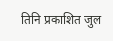तिनि प्रकाशित जुल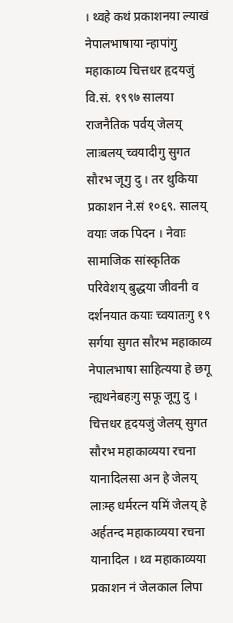। थ्वहे कथं प्रकाशनया ल्याखं नेपालभाषाया न्हापांगु महाकाव्य चित्तधर हृदयजुं वि.सं. १९९७ सालया राजनैतिक पर्वय् जेलय् लाःबलय् च्वयादीगु सुगत सौरभ जूगु दु । तर थुकिया प्रकाशन ने.सं १०६९. सालय् वयाः जक पिदन । नेवाः सामाजिक सांस्कृतिक परिवेशय् बुद्धया जीवनी व दर्शनयात कयाः च्वयातःगु १९ सर्गया सुगत सौरभ महाकाव्य नेपालभाषा साहित्यया हे छगू न्ह्यथनेबहःगु सफू जूगु दु । चित्तधर हृदयजुं जेलय् सुगत सौरभ महाकाव्यया रचना यानादिलसा अन हे जेलय् लाःम्ह धर्मरत्न यमिं जेलय् हे अर्हतन्द महाकाव्यया रचना यानादिल । थ्व महाकाव्यया प्रकाशन नं जेलकाल लिपा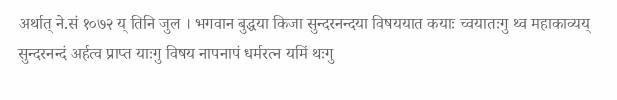अर्थात् ने.सं १०७२ य् तिनि जुल । भगवान बुद्धया किजा सुन्दरनन्दया विषययात कयाः च्वयातःगु थ्व महाकाव्यय् सुन्दरनन्दं अर्हत्व प्राप्त याःगु विषय नापनापं धर्मरत्न यमिं थःगु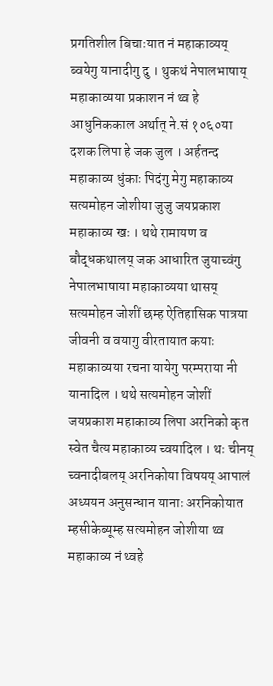प्रगतिशील बिचाःयात नं महाकाव्यय् ब्वयेगु यानादीगु दु । थुकथं नेपालभाषाय् महाकाव्यया प्रकाशन नं थ्व हे आधुनिककाल अर्थात् ने.सं १०६०या दशक लिपा हे जक जुल । अर्हतन्द महाकाव्य धुंकाः पिदंगु मेगु महाकाव्य सत्यमोहन जोशीया जुजु जयप्रकाश महाकाव्य खः । थथे रामायण व बौद्धकथालय् जक आधारित जुयाच्वंगु नेपालभाषाया महाकाव्यया थासय् सत्यमोहन जोशीं छम्ह ऐतिहासिक पात्रया जीवनी व वयागु वीरतायात कयाः महाकाव्यया रचना यायेगु परम्पराया नी यानादिल । थथे सत्यमोहन जोशीं जयप्रकाश महाकाव्य लिपा अरनिको कृत स्वेत चैत्य महाकाव्य च्वयादिल । थः चीनय् च्वनादीबलय् अरनिकोया विषयय् आपालं अध्ययन अनुसन्धान यानाः अरनिकोयात म्हसीकेब्यूम्ह सत्यमोहन जोशीया थ्व महाकाव्य नं थ्वहे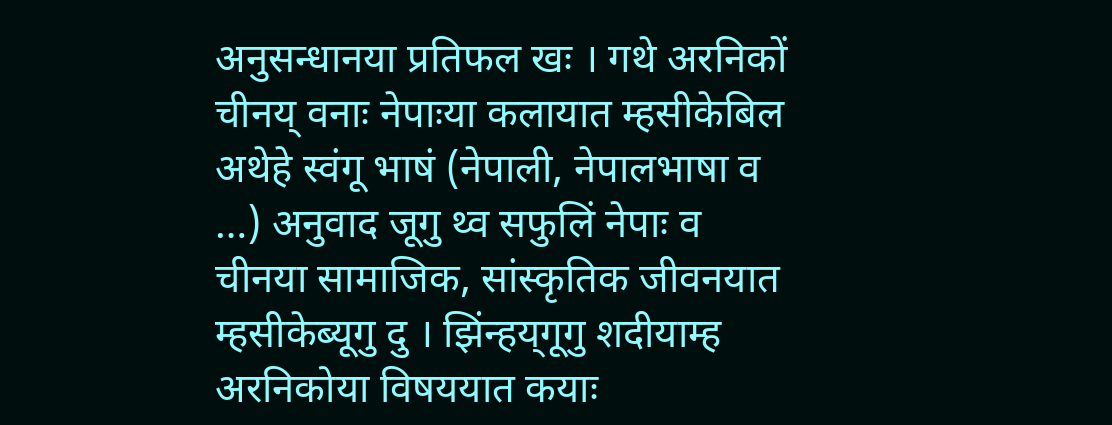अनुसन्धानया प्रतिफल खः । गथे अरनिकों चीनय् वनाः नेपाःया कलायात म्हसीकेबिल अथेहे स्वंगू भाषं (नेपाली, नेपालभाषा व …) अनुवाद जूगु थ्व सफुलिं नेपाः व चीनया सामाजिक, सांस्कृतिक जीवनयात म्हसीकेब्यूगु दु । झिंन्हय्‌गूगु शदीयाम्ह अरनिकोया विषययात कयाः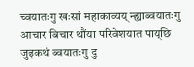च्वयातःगु खःसां महाकाव्यय् न्ह्याब्वयातःगु आचार बिचार थौंया परिवेशयात पाय्‌छि जुइकथं ब्वयातःगु दु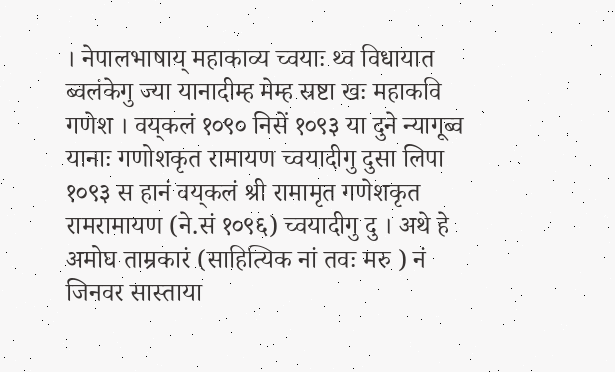। नेपालभाषाय् महाकाव्य च्वयाः थ्व विधायात ब्वलंकेगु ज्या यानादीम्ह मेम्ह स्रष्टा खः महाकवि गणेश । वय्‌कलं १०९० निसें १०९३ या दुने न्यागूब्व यानाः गणोशकृत रामायण च्वयादीगु दुसा लिपा १०९३ स हानं वय्‌कलं श्री रामामृत गणेशकृत रामरामायण (ने.सं १०९६) च्वयादीगु दु । अथे हे अमोघ ताम्रकारं (साहित्यिक नां तवः मरु ) नं जिनवर सास्ताया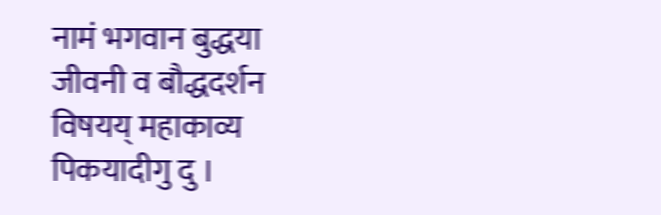नामं भगवान बुद्धया जीवनी व बौद्धदर्शन विषयय् महाकाव्य पिकयादीगु दु ।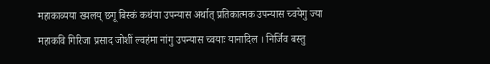महाकाव्यया ख्यलय् छगू बिस्कं कथंया उपन्यास अर्थात् प्रतिकात्मक उपन्यास च्वयेगु ज्या महाकवि गिरिजा प्रसाद जोशीं ल्वहंमा नांगु उपन्यास च्वयाः यानादिल । निर्जिव बस्तु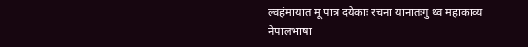ल्वहंमायात मू पात्र दयेकाः रचना यानातःगु थ्व महाकाव्य नेपालभाषा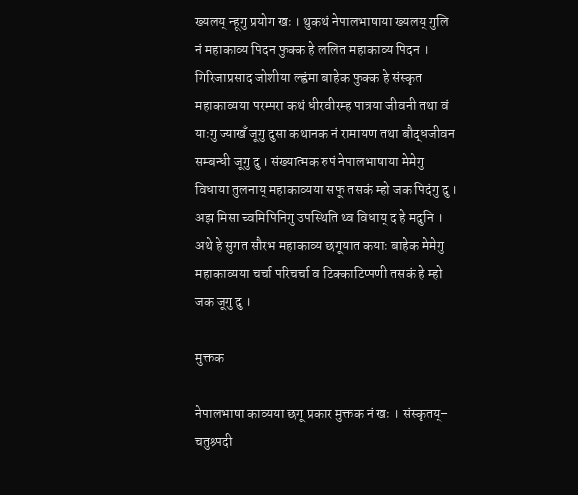ख्यलय् न्हूगु प्रयोग खः । थुकथं नेपालभाषाया ख्यलय् गुलि नं महाकाव्य पिदन फुक्क हे ललित महाकाव्य पिदन । गिरिजाप्रसाद जोशीया ल्ह्वंमा बाहेक फुक्क हे संस्कृत महाकाव्यया परम्परा कथं धीरवीरम्ह पात्रया जीवनी तथा वं याःगु ज्याखँ जूगु दुसा कथानक नं रामायण तथा बौद्धजीवन सम्बन्धी जूगु दु । संख्यात्मक रुपं नेपालभाषाया मेमेगु विधाया तुलनाय् महाकाव्यया सफू तसकं म्हो जक पिदंगु दु । अझ मिसा च्वमिपिनिगु उपस्थिति थ्व विधाय् द हे मदुनि । अथे हे सुगत सौरभ महाकाव्य छगूयात कयाः बाहेक मेमेगु महाकाव्यया चर्चा परिचर्चा व टिक्काटिप्पणी तसकं हे म्हो जक जूगु दु ।

मुक्तक

नेपालभाषा काव्यया छगू प्रकार मुक्तक नं खः । संस्कृतय्– चतुश्र्पदी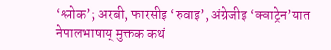‘श्लोक’; अरबी, फारसीइ ‘रुवाइ’, अंग्रेजीइ ‘क्वाट्रेन’यात नेपालभाषाय् मुक्तक कथं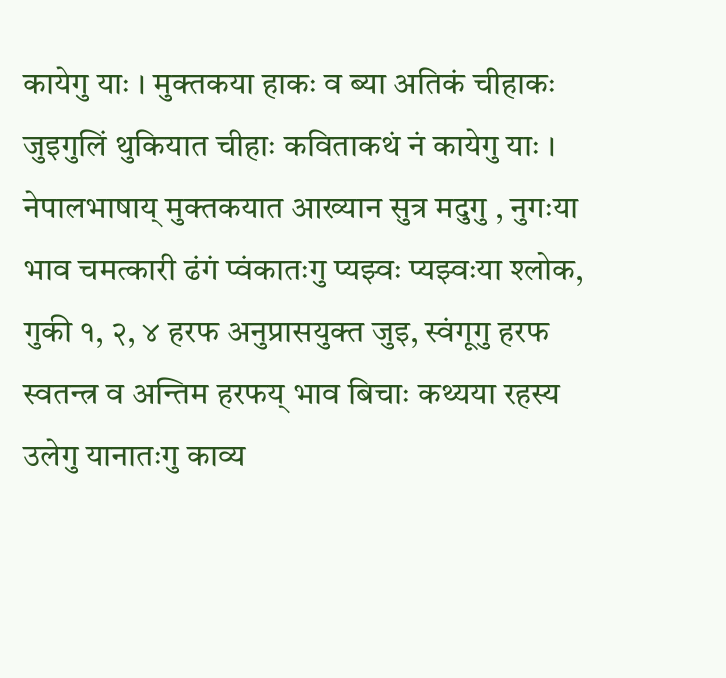कायेगु याः । मुक्तकया हाकः व ब्या अतिकं चीहाकः जुइगुलिं थुकियात चीहाः कविताकथं नं कायेगु याः । नेपालभाषाय् मुक्तकयात आख्यान सुत्र मदुगु , नुगःया भाव चमत्कारी ढंगं प्वंकातःगु प्यझ्वः प्यझ्वःया श्लोक, गुकी १, २, ४ हरफ अनुप्रासयुक्त जुइ, स्वंगूगु हरफ स्वतन्त्र व अन्तिम हरफय् भाव बिचाः कथ्यया रहस्य उलेगु यानातःगु काव्य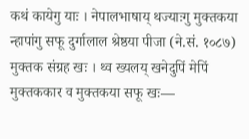कथं कायेगु याः । नेपालभाषाय् थज्याःगु मुक्तकया न्हापांगु सफू दुर्गालाल श्रेष्ठया पीजा (ने.सं. १०८७) मुक्तक संग्रह खः । थ्व ख्यलय् खनेदुपिं मेपिं मुक्तककार व मुक्तकया सफू खः—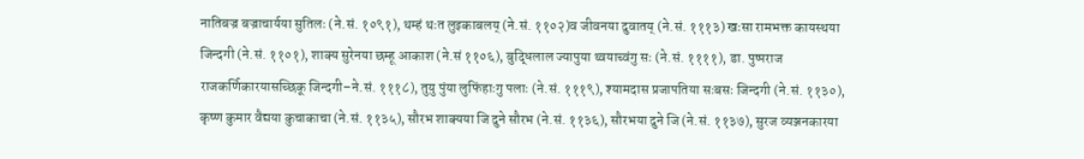नातिबज्र बज्राचार्यया सुतिलः (ने.सं. १०९१), थम्हं थःत लुइकाबलय् (ने.सं. ११०२)व जीवनया दुवातय् (ने.सं. १११३) खःसा रामभक्त कायस्थया जिन्दगी (ने.सं. ११०१), शाक्य सुरेनया छम्हू आकाश (ने.सं ११०६), बुद्धिलाल ज्यापुया थ्वयाच्वंगु सः (ने.सं. ११११), डा. पुष्पराज राजकर्णिकारयासच्छिकू जिन्दगी–ने.सं. १११८), तुयु पुंया लुफिंहाःगु पलाः (ने.सं. १११९), श्यामदास प्रजापतिया सःबसः जिन्दगी (ने.सं. ११३०), कृष्ण कुमार वैद्यया कुचाकाचा (ने.सं. ११३५), सौरभ शाक्यया जि दुने सौरभ (ने.सं. ११३६), सौरभया दुने जि (ने.सं. ११३७), सुरज व्यञ्जनकारया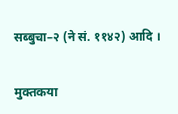सब्बुचा–२ (ने सं. ११४२) आदि ।

मुक्तकया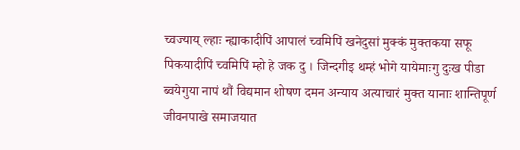च्वज्याय् ल्हाः न्ह्याकादीपिं आपालं च्वमिपिं खनेदुसां मुक्कं मुक्तकया सफू पिकयादीपिं च्वमिपिं म्हो हे जक दु । जिन्दगीइ थम्हं भोगे यायेमाःगु दुःख पीडा ब्वयेगुया नापं थौं विद्यमान शोषण दमन अन्याय अत्याचारं मुक्त यानाः शान्तिपूर्ण जीवनपाखे समाजयात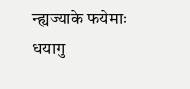न्ह्यज्याके फयेमाः धयागु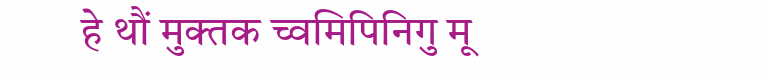हे थौं मुक्तक च्वमिपिनिगु मू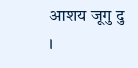आशय जूगु दु ।